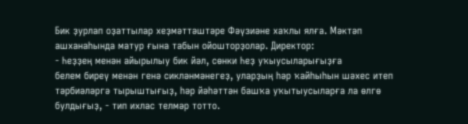Бик ҙурлап оҙаттылар хеҙмәттәштәре Фәүзиәне хаҡлы ялға. Мәктәп ашханаһында матур ғына табын ойошторҙолар. Директор:
- Һеҙҙең менән айырылыу бик йәл, сөнки Һеҙ уҡыусыларығыҙға
белем биреү менән генә сикләнмәнегеҙ, уларҙың һәр ҡайһыһын шәхес итеп тәрбиәләргә тырыштығыҙ, һәр йәһәттән башҡа уҡытыусыларға ла өлгө булдығыҙ, - тип ихлас телмәр тотто.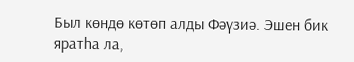Был көндө көтөп алды Фәүзиә. Эшен бик яратһа ла,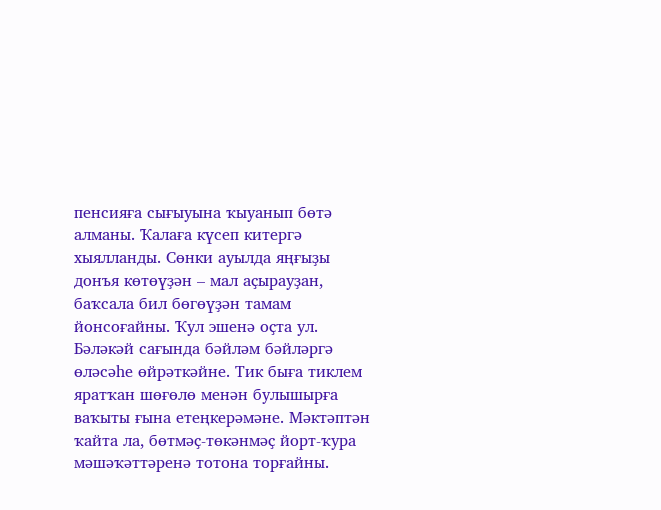пенсияға сығыуына ҡыуанып бөтә алманы. Ҡалаға күсеп китергә хыялланды. Сөнки ауылда яңғыҙы донъя көтөүҙән – мал аҫырауҙан, баҡсала бил бөгөүҙән тамам йонсоғайны. Ҡул эшенә оҫта ул. Бәләкәй сағында бәйләм бәйләргә өләсәһе өйрәткәйне. Тик быға тиклем яратҡан шөғөлө менән булышырға ваҡыты ғына етеңкерәмәне. Мәктәптән ҡайта ла, бөтмәҫ-төкәнмәҫ йорт-ҡура мәшәҡәттәренә тотона торғайны.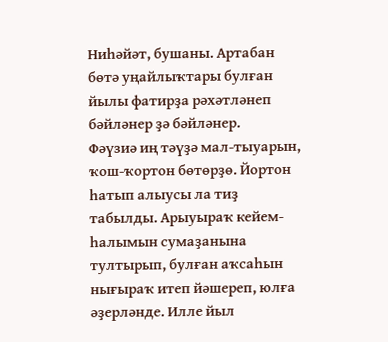Ниһәйәт, бушаны. Артабан бөтә уңайлыҡтары булған йылы фатирҙа рәхәтләнеп бәйләнер ҙә бәйләнер.
Фәүзиә иң тәүҙә мал-тыуарын, ҡош-ҡортон бөтөрҙө. Йортон һатып алыусы ла тиҙ табылды. Арыуыраҡ кейем-һалымын сумаҙанына тултырып, булған аҡсаһын нығыраҡ итеп йәшереп, юлға әҙерләнде. Илле йыл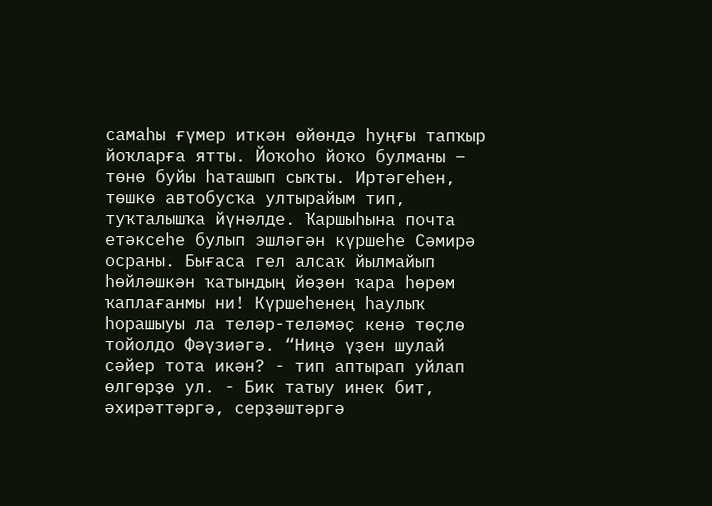самаһы ғүмер иткән өйөндә һуңғы тапҡыр йоҡларға ятты. Йоҡоһо йоҡо булманы – төнө буйы һаташып сыҡты. Иртәгеһен, төшкө автобусҡа ултырайым тип, туҡталышҡа йүнәлде. Ҡаршыһына почта етәксеһе булып эшләгән күршеһе Сәмирә осраны. Бығаса гел алсаҡ йылмайып һөйләшкән ҡатындың йөҙөн ҡара һөрөм ҡаплағанмы ни! Күршеһенең һаулыҡ һорашыуы ла теләр-теләмәҫ кенә төҫлө тойолдо Фәүзиәгә. “Ниңә үҙен шулай сәйер тота икән? - тип аптырап уйлап өлгөрҙө ул. - Бик татыу инек бит, әхирәттәргә, серҙәштәргә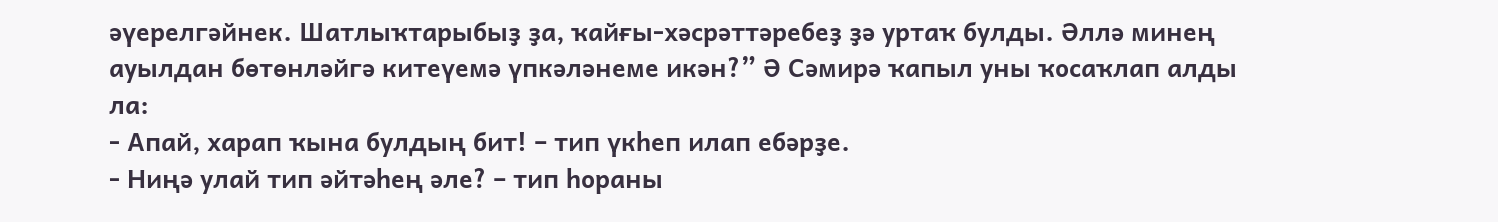әүерелгәйнек. Шатлыҡтарыбыҙ ҙа, ҡайғы-хәсрәттәребеҙ ҙә уртаҡ булды. Әллә минең ауылдан бөтөнләйгә китеүемә үпкәләнеме икән?” Ә Сәмирә ҡапыл уны ҡосаҡлап алды ла:
- Апай, харап ҡына булдың бит! – тип үкһеп илап ебәрҙе.
- Ниңә улай тип әйтәһең әле? – тип һораны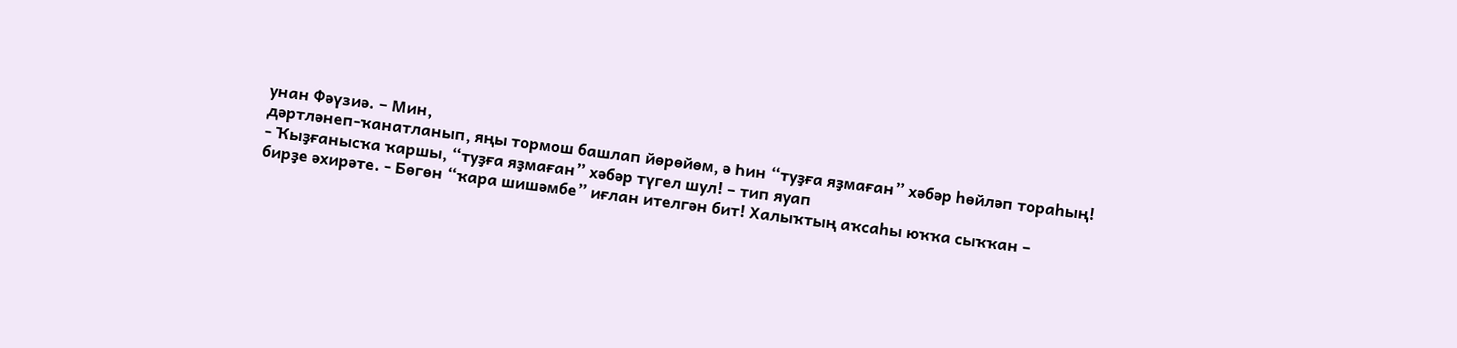унан Фәүзиә. – Мин,
дәртләнеп-ҡанатланып, яңы тормош башлап йөрөйөм, ә Һин “туҙға яҙмаған” хәбәр һөйләп тораһың!
- Ҡыҙғанысҡа ҡаршы, “туҙға яҙмаған” хәбәр түгел шул! – тип яуап
бирҙе әхирәте. - Бөгөн “ҡара шишәмбе” иғлан ителгән бит! Халыҡтың аҡсаһы юҡҡа сыҡҡан –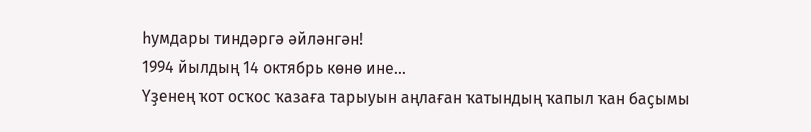һумдары тиндәргә әйләнгән!
1994 йылдың 14 октябрь көнө ине...
Үҙенең ҡот осҡос ҡазаға тарыуын аңлаған ҡатындың ҡапыл ҡан баҫымы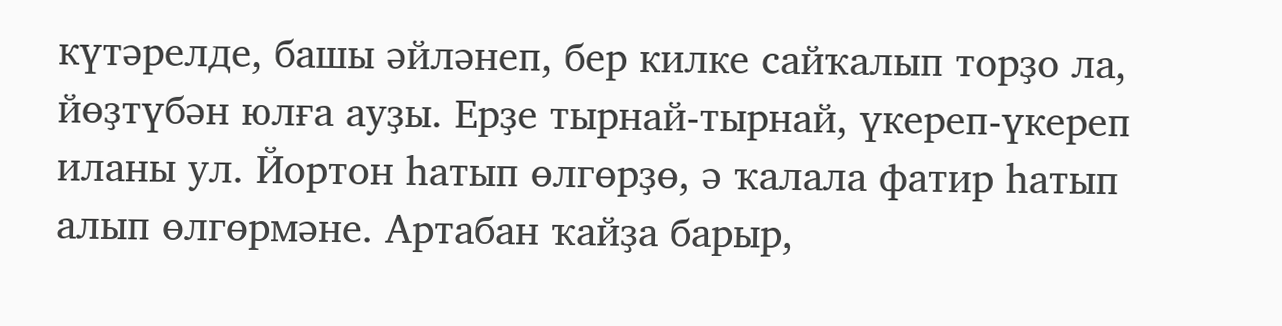күтәрелде, башы әйләнеп, бер килке сайҡалып торҙо ла, йөҙтүбән юлға ауҙы. Ерҙе тырнай-тырнай, үкереп-үкереп иланы ул. Йортон һатып өлгөрҙө, ә ҡалала фатир һатып алып өлгөрмәне. Артабан ҡайҙа барыр,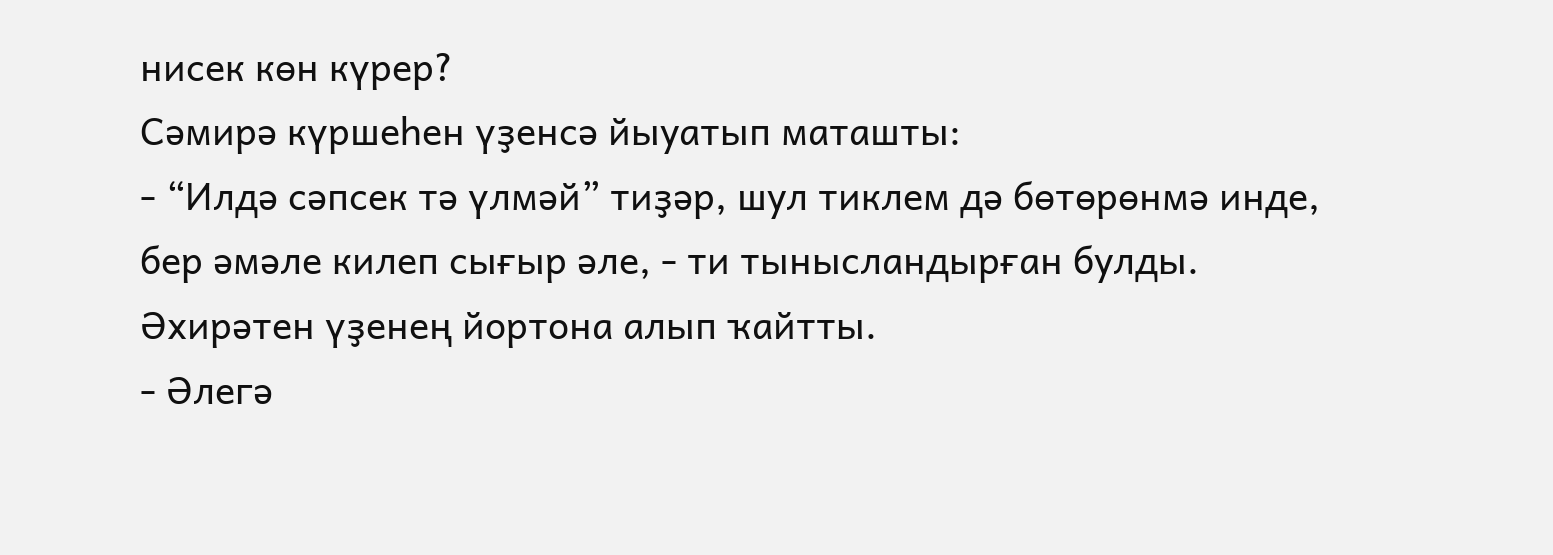нисек көн күрер?
Сәмирә күршеһен үҙенсә йыуатып маташты:
- “Илдә сәпсек тә үлмәй” тиҙәр, шул тиклем дә бөтөрөнмә инде,
бер әмәле килеп сығыр әле, - ти тынысландырған булды.
Әхирәтен үҙенең йортона алып ҡайтты.
- Әлегә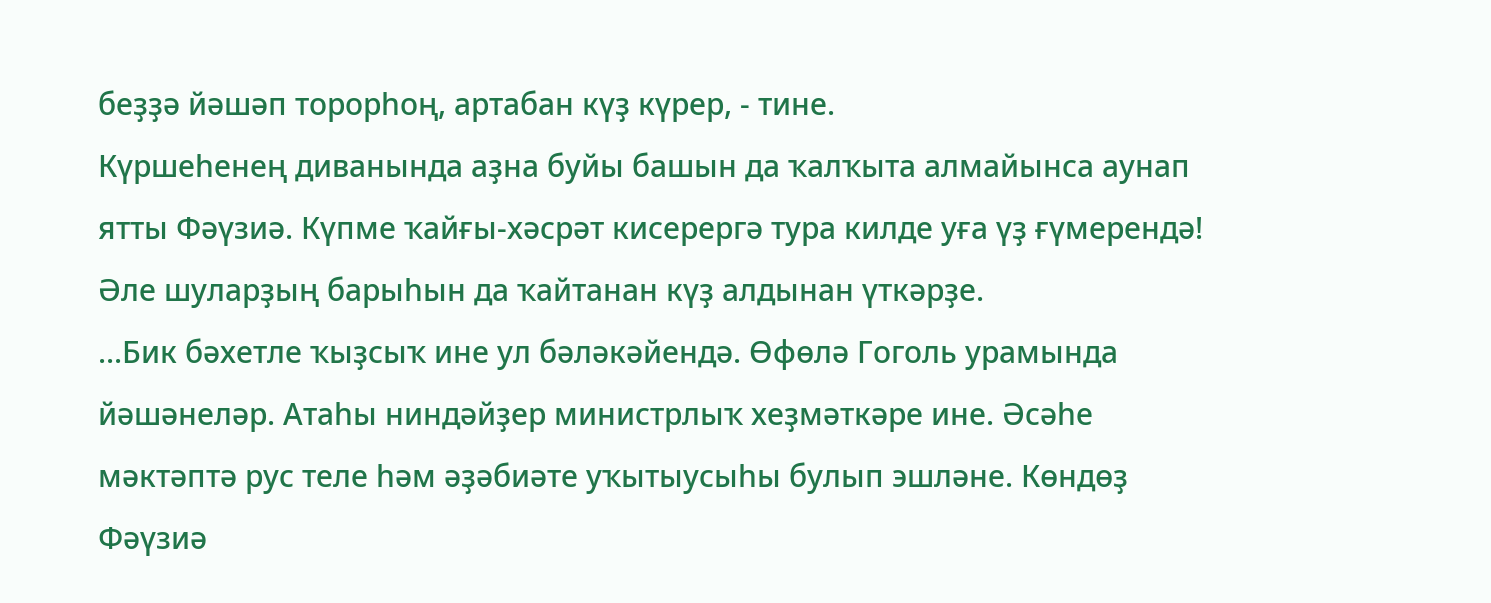беҙҙә йәшәп торорһоң, артабан күҙ күрер, - тине.
Күршеһенең диванында аҙна буйы башын да ҡалҡыта алмайынса аунап ятты Фәүзиә. Күпме ҡайғы-хәсрәт кисерергә тура килде уға үҙ ғүмерендә! Әле шуларҙың барыһын да ҡайтанан күҙ алдынан үткәрҙе.
...Бик бәхетле ҡыҙсыҡ ине ул бәләкәйендә. Өфөлә Гоголь урамында йәшәнеләр. Атаһы ниндәйҙер министрлыҡ хеҙмәткәре ине. Әсәһе мәктәптә рус теле һәм әҙәбиәте уҡытыусыһы булып эшләне. Көндөҙ Фәүзиә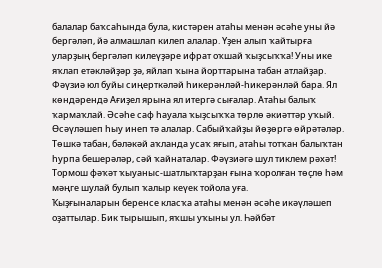балалар баҡсаһында була, кистәрен атаһы менән әсәһе уны йә бергәләп, йә алмашлап килеп алалар. Үҙен алып ҡайтырға уларҙың бергәләп килеүҙәре ифрат оҡшай ҡыҙсыҡҡа! Уны ике яҡлап етәкләйҙәр ҙә, яйлап ҡына йорттарына табан атлайҙар. Фәүзиә юл буйы сиңерткәләй һикерәнләй-һикерәнләй бара. Ял көндәрендә Ағиҙел ярына ял итергә сығалар. Атаһы балыҡ ҡармаҡлай. Әсәһе саф һауала ҡыҙсыҡҡа төрлө әкиәттәр уҡый. Өсәүләшеп һыу инеп тә алалар. Сабыйҡайҙы йөҙөргә өйрәтәләр. Төшкә табан, бәләкәй аҡланда усаҡ яғып, атаһы тотҡан балыҡтан һурпа бешерәләр, сәй ҡайнаталар. Фәүзиәгә шул тиклем рәхәт! Тормош фәҡәт ҡыуаныс-шатлыҡтарҙан ғына ҡоролған төҫлө һәм мәңге шулай булып ҡалыр кеүек тойола уға.
Ҡыҙғыналарын беренсе класҡа атаһы менән әсәһе икәүләшеп оҙаттылар. Бик тырышып, яҡшы уҡыны ул. Һәйбәт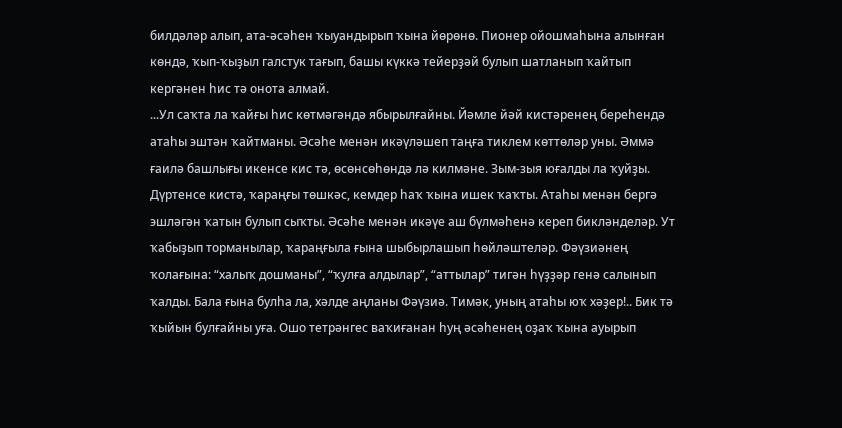билдәләр алып, ата-әсәһен ҡыуандырып ҡына йөрөнө. Пионер ойошмаһына алынған көндә, ҡып-ҡыҙыл галстук тағып, башы күккә тейерҙәй булып шатланып ҡайтып кергәнен һис тә онота алмай.
...Ул саҡта ла ҡайғы һис көтмәгәндә ябырылғайны. Йәмле йәй кистәренең береһендә атаһы эштән ҡайтманы. Әсәһе менән икәүләшеп таңға тиклем көттөләр уны. Әммә ғаилә башлығы икенсе кис тә, өсөнсөһөндә лә килмәне. Зым-зыя юғалды ла ҡуйҙы. Дүртенсе кистә, ҡараңғы төшкәс, кемдер һаҡ ҡына ишек ҡаҡты. Атаһы менән бергә эшләгән ҡатын булып сыҡты. Әсәһе менән икәүе аш бүлмәһенә кереп бикләнделәр. Ут ҡабыҙып торманылар, ҡараңғыла ғына шыбырлашып һөйләштеләр. Фәүзиәнең ҡолағына: “халыҡ дошманы”, “ҡулға алдылар”, “аттылар” тигән һүҙҙәр генә салынып ҡалды. Бала ғына булһа ла, хәлде аңланы Фәүзиә. Тимәк, уның атаһы юҡ хәҙер!.. Бик тә ҡыйын булғайны уға. Ошо тетрәнгес ваҡиғанан һуң әсәһенең оҙаҡ ҡына ауырып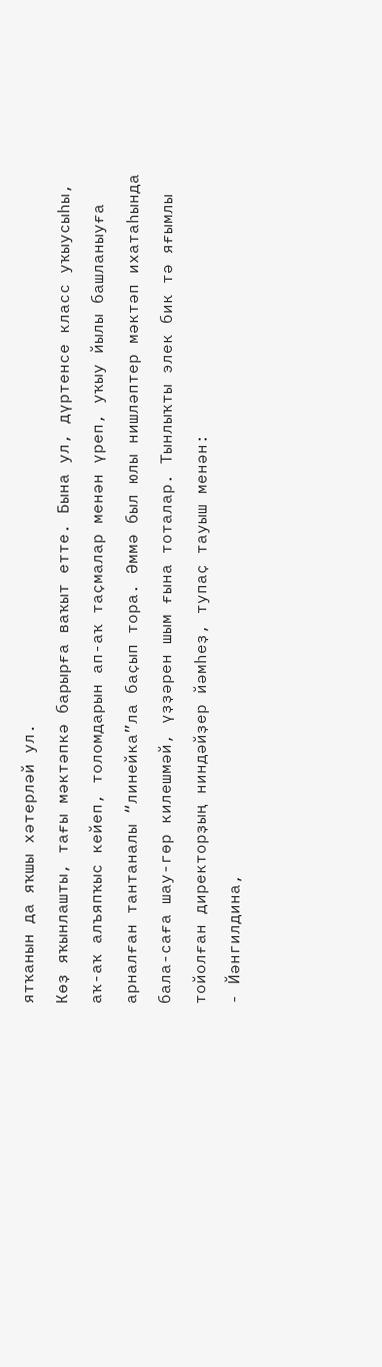ятҡанын да яҡшы хәтерләй ул.
Көҙ яҡынлашты, тағы мәктәпкә барырға ваҡыт етте. Бына ул, дүртенсе класс уҡыусыһы, аҡ-аҡ алъяпҡыс кейеп, толомдарын ап-аҡ таҫмалар менән үреп, уҡыу йылы башланыуға арналған тантаналы “линейка”ла баҫып тора. Әммә был юлы нишләптер мәктәп ихатаһында бала-саға шау-гөр килешмәй, үҙҙәрен шым ғына тоталар. Тынлыҡты элек бик тә яғымлы тойолған директорҙың ниндәйҙер йәмһеҙ, тупаҫ тауыш менән:
- Йәнгилдина,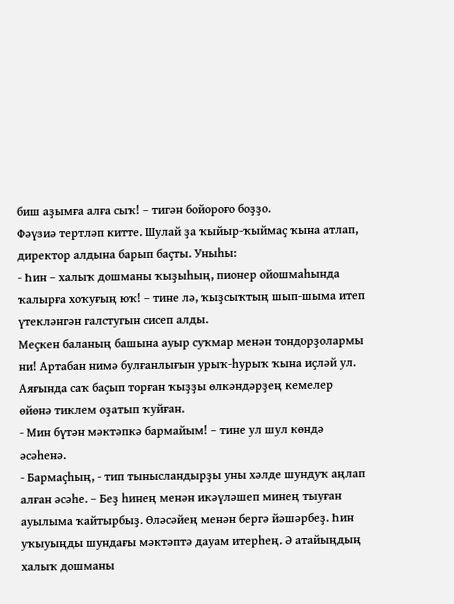биш аҙымға алға сыҡ! – тигән бойороғо боҙҙо.
Фәүзиә тертләп китте. Шулай ҙа ҡыйыр-ҡыймаҫ ҡына атлап, директор алдына барып баҫты. Уныһы:
- Һин – халыҡ дошманы ҡыҙыһың, пионер ойошмаһында
ҡалырға хоҡуғың юҡ! – тине лә, ҡыҙсыҡтың шып-шыма итеп үтекләнгән галстугын сисеп алды.
Меҫкен баланың башына ауыр суҡмар менән тондорҙолармы ни! Артабан нимә булғанлығын урыҡ-һурыҡ ҡына иҫләй ул. Аяғында саҡ баҫып торған ҡыҙҙы өлкәндәрҙең кемелер өйөнә тиклем оҙатып ҡуйған.
- Мин бүтән мәктәпкә бармайым! – тине ул шул көндә әсәһенә.
- Бармаҫһың, - тип тынысландырҙы уны хәлде шундуҡ аңлап
алған әсәһе. – Беҙ һинең менән икәүләшеп минең тыуған ауылыма ҡайтырбыҙ. Өләсәйең менән бергә йәшәрбеҙ. Һин уҡыуыңды шундағы мәктәптә дауам итерһең. Ә атайыңдың халыҡ дошманы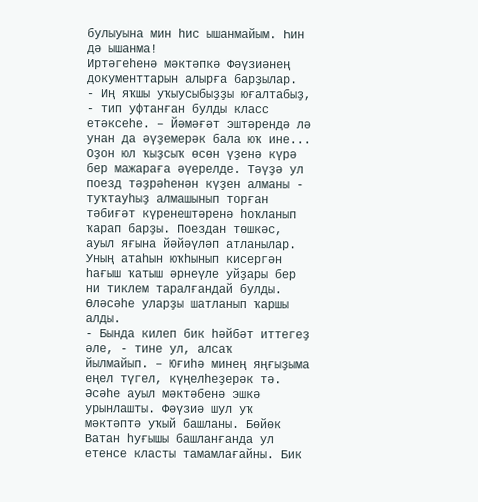булыуына мин һис ышанмайым. Һин дә ышанма!
Иртәгеһенә мәктәпкә Фәүзиәнең документтарын алырға барҙылар.
- Иң яҡшы уҡыусыбыҙҙы юғалтабыҙ, - тип уфтанған булды класс
етәксеһе. – Йәмәғәт эштәрендә лә унан да әүҙемерәк бала юҡ ине...
Оҙон юл ҡыҙсыҡ өсөн үҙенә күрә бер мажараға әүерелде. Тәүҙә ул поезд тәҙрәһенән күҙен алманы - туҡтауһыҙ алмашынып торған тәбиғәт күренештәренә һоҡланып ҡарап барҙы. Поездан төшкәс, ауыл яғына йәйәүләп атланылар. Уның атаһын юҡһынып кисергән һағыш ҡатыш әрнеүле уйҙары бер ни тиклем таралғандай булды.
Өләсәһе уларҙы шатланып ҡаршы алды.
- Бында килеп бик һәйбәт иттегеҙ әле, - тине ул, алсаҡ
йылмайып. – Юғиһә минең яңғыҙыма еңел түгел, күңелһеҙерәк тә.
Әсәһе ауыл мәктәбенә эшкә урынлашты. Фәүзиә шул уҡ мәктәптә уҡый башланы. Бөйөк Ватан һуғышы башланғанда ул етенсе класты тамамлағайны. Бик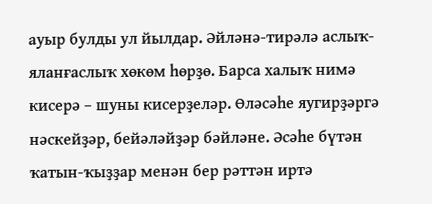ауыр булды ул йылдар. Әйләнә-тирәлә аслыҡ-яланғаслыҡ хөкөм һөрҙө. Барса халыҡ нимә кисерә – шуны кисерҙеләр. Өләсәһе яугирҙәргә нәскейҙәр, бейәләйҙәр бәйләне. Әсәһе бүтән ҡатын-ҡыҙҙар менән бер рәттән иртә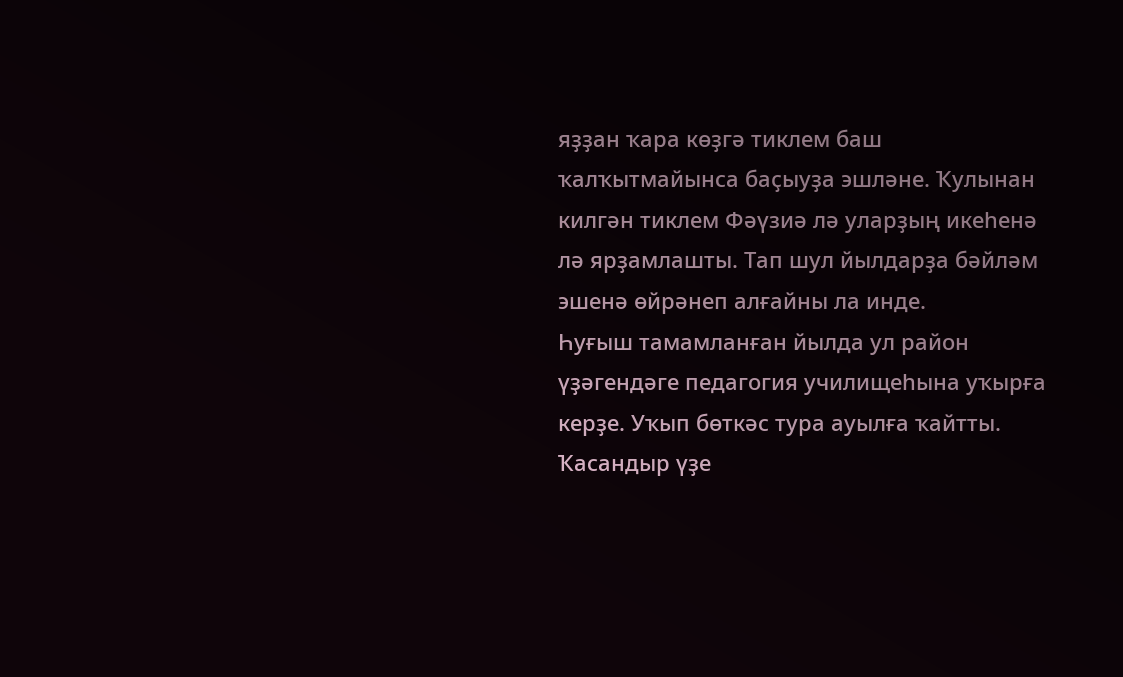яҙҙан ҡара көҙгә тиклем баш ҡалҡытмайынса баҫыуҙа эшләне. Ҡулынан килгән тиклем Фәүзиә лә уларҙың икеһенә лә ярҙамлашты. Тап шул йылдарҙа бәйләм эшенә өйрәнеп алғайны ла инде.
Һуғыш тамамланған йылда ул район үҙәгендәге педагогия училищеһына уҡырға керҙе. Уҡып бөткәс тура ауылға ҡайтты. Ҡасандыр үҙе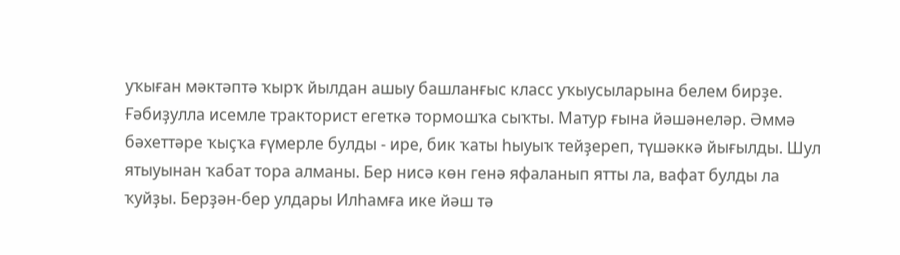уҡыған мәктәптә ҡырҡ йылдан ашыу башланғыс класс уҡыусыларына белем бирҙе. Ғәбиҙулла исемле тракторист егеткә тормошҡа сыҡты. Матур ғына йәшәнеләр. Әммә бәхеттәре ҡыҫҡа ғүмерле булды - ире, бик ҡаты һыуыҡ тейҙереп, түшәккә йығылды. Шул ятыуынан ҡабат тора алманы. Бер нисә көн генә яфаланып ятты ла, вафат булды ла ҡуйҙы. Берҙән-бер улдары Илһамға ике йәш тә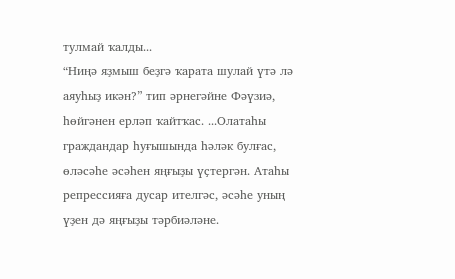тулмай ҡалды...
“Ниңә яҙмыш беҙгә ҡарата шулай үтә лә аяуһыҙ икән?” тип әрнегәйне Фәүзиә, һөйгәнен ерләп ҡайтҡас. ...Олатаһы граждандар һуғышында һәләк булғас, өләсәһе әсәһен яңғыҙы үҫтергән. Атаһы репрессияға дусар ителгәс, әсәһе уның үҙен дә яңғыҙы тәрбиәләне.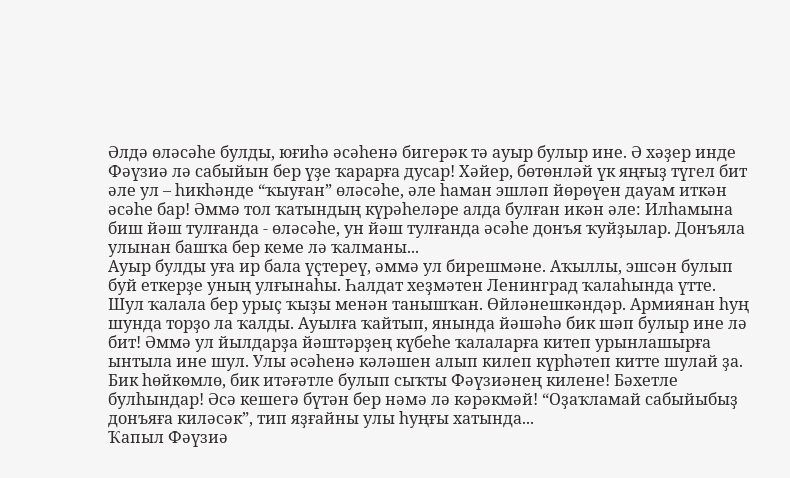Әлдә өләсәһе булды, юғиһә әсәһенә бигерәк тә ауыр булыр ине. Ә хәҙер инде Фәүзиә лә сабыйын бер үҙе ҡарарға дусар! Хәйер, бөтөнләй үк яңғыҙ түгел бит әле ул – һикһәнде “ҡыуған” өләсәһе, әле һаман эшләп йөрөүен дауам иткән әсәһе бар! Әммә тол ҡатындың күрәһеләре алда булған икән әле: Илһамына биш йәш тулғанда - өләсәһе, ун йәш тулғанда әсәһе донъя ҡуйҙылар. Донъяла улынан башҡа бер кеме лә ҡалманы...
Ауыр булды уға ир бала үҫтереү, әммә ул бирешмәне. Аҡыллы, эшсән булып буй еткерҙе уның улғынаһы. Һалдат хеҙмәтен Ленинград ҡалаһында үтте. Шул ҡалала бер урыҫ ҡыҙы менән танышҡан. Өйләнешкәндәр. Армиянан һуң шунда торҙо ла ҡалды. Ауылға ҡайтып, янында йәшәһә бик шәп булыр ине лә бит! Әммә ул йылдарҙа йәштәрҙең күбеһе ҡалаларға китеп урынлашырға ынтыла ине шул. Улы әсәһенә кәләшен алып килеп күрһәтеп китте шулай ҙа. Бик һөйкөмлө, бик итәғәтле булып сыҡты Фәүзиәнең килене! Бәхетле булһындар! Әсә кешегә бүтән бер нәмә лә кәрәкмәй! “Оҙаҡламай сабыйыбыҙ донъяға киләсәк”, тип яҙғайны улы һуңғы хатында...
Ҡапыл Фәүзиә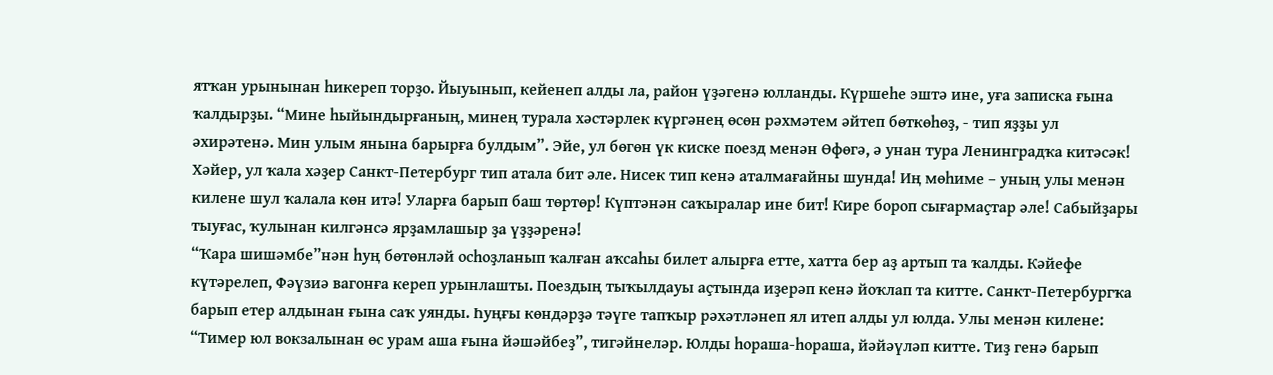ятҡан урынынан һикереп торҙо. Йыуынып, кейенеп алды ла, район үҙәгенә юлланды. Күршеһе эштә ине, уға записка ғына ҡалдырҙы. “Мине һыйындырғаның, минең турала хәстәрлек күргәнең өсөн рәхмәтем әйтеп бөткөһөҙ, - тип яҙҙы ул әхирәтенә. Мин улым янына барырға булдым”. Эйе, ул бөгөн үк киске поезд менән Өфөгә, ә унан тура Ленинградҡа китәсәк! Хәйер, ул ҡала хәҙер Санкт-Петербург тип атала бит әле. Нисек тип кенә аталмағайны шунда! Иң мөһиме – уның улы менән килене шул ҡалала көн итә! Уларға барып баш төртөр! Күптәнән саҡыралар ине бит! Кире бороп сығармаҫтар әле! Сабыйҙары тыуғас, ҡулынан килгәнсә ярҙамлашыр ҙа үҙҙәренә!
“Ҡара шишәмбе”нән һуң бөтөнләй осһоҙланып ҡалған аҡсаһы билет алырға етте, хатта бер аҙ артып та ҡалды. Кәйефе күтәрелеп, Фәүзиә вагонға кереп урынлашты. Поездың тыҡылдауы аҫтында иҙерәп кенә йоҡлап та китте. Санкт-Петербургҡа барып етер алдынан ғына саҡ уянды. Һуңғы көндәрҙә тәүге тапҡыр рәхәтләнеп ял итеп алды ул юлда. Улы менән килене: “Тимер юл вокзалынан өс урам аша ғына йәшәйбеҙ”, тигәйнеләр. Юлды һораша-һораша, йәйәүләп китте. Тиҙ генә барып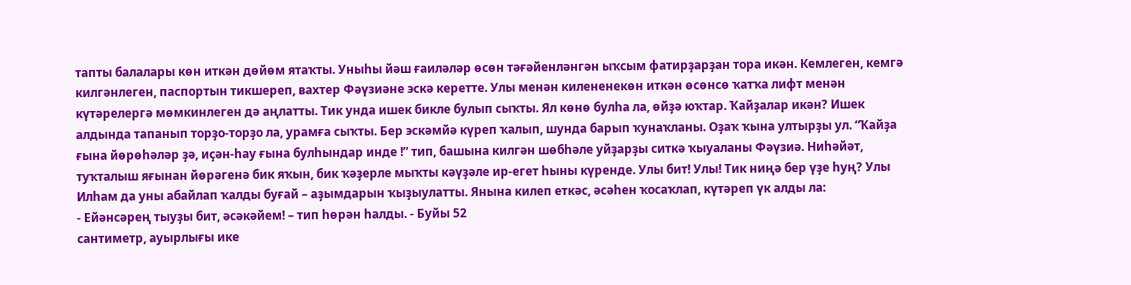тапты балалары көн иткән дөйөм ятаҡты. Уныһы йәш ғаиләләр өсөн тәғәйенләнгән ыҡсым фатирҙарҙан тора икән. Кемлеген, кемгә килгәнлеген, паспортын тикшереп, вахтер Фәүзиәне эскә керетте. Улы менән килененекөн иткән өсөнсө ҡатҡа лифт менән күтәрелергә мөмкинлеген дә аңлатты. Тик унда ишек бикле булып сыҡты. Ял көнө булһа ла, өйҙә юҡтар. Ҡайҙалар икән? Ишек алдында тапанып торҙо-торҙо ла, урамға сыҡты. Бер эскәмйә күреп ҡалып, шунда барып ҡунаҡланы. Оҙаҡ ҡына ултырҙы ул. “Ҡайҙа ғына йөрөһәләр ҙә, иҫән-һау ғына булһындар инде !” тип, башына килгән шөбһәле уйҙарҙы ситкә ҡыуаланы Фәүзиә. Ниһәйәт, туҡталыш яғынан йөрәгенә бик яҡын, бик ҡәҙерле мыҡты кәүҙәле ир-егет һыны күренде. Улы бит! Улы! Тик ниңә бер үҙе һуң? Улы Илһам да уны абайлап ҡалды буғай – аҙымдарын ҡыҙыулатты. Янына килеп еткәс, әсәһен ҡосаҡлап, күтәреп үк алды ла:
- Ейәнсәрең тыуҙы бит, әсәкәйем! – тип һөрән һалды. - Буйы 52
сантиметр, ауырлығы ике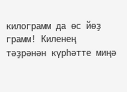килограмм да өс йөҙ грамм! Киленең тәҙрәнән күрһәтте миңә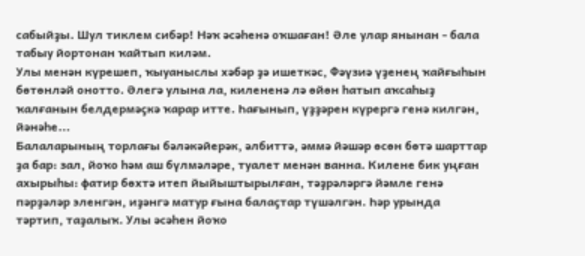сабыйҙы. Шул тиклем сибәр! Нәҡ әсәһенә оҡшаған! Әле улар янынан - бала табыу йортонан ҡайтып киләм.
Улы менән күрешеп, ҡыуаныслы хәбәр ҙә ишеткәс, Фәүзиә үҙенең ҡайғыһын бөтөнләй онотто. Әлегә улына ла, килененә лә өйөн һатып аҡсаһыҙ ҡалғанын белдермәҫкә ҡарар итте. Һағынып, үҙҙәрен күрергә генә килгән, йәнәһе...
Балаларының торлағы бәләкәйерәк, әлбиттә, әммә йәшәр өсөн бөтә шарттар ҙа бар: зал, йоҡо һәм аш бүлмәләре, туалет менән ванна. Килене бик уңған ахырыһы: фатир бөхтә итеп йыйыштырылған, тәҙрәләргә йәмле генә пәрҙәләр эленгән, иҙәнгә матур ғына балаҫтар түшәлгән. Һәр урында тәртип, таҙалыҡ. Улы әсәһен йоҡо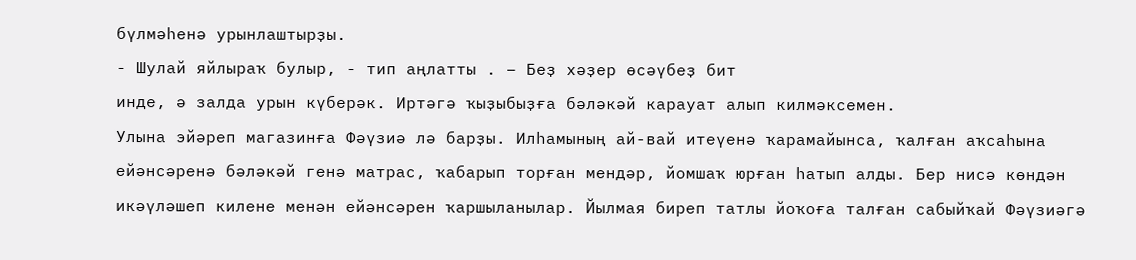бүлмәһенә урынлаштырҙы.
- Шулай яйлыраҡ булыр, - тип аңлатты . – Беҙ хәҙер өсәүбеҙ бит
инде, ә залда урын күберәк. Иртәгә ҡыҙыбыҙға бәләкәй карауат алып килмәксемен.
Улына эйәреп магазинға Фәүзиә лә барҙы. Илһамының ай-вай итеүенә ҡарамайынса, ҡалған аҡсаһына ейәнсәренә бәләкәй генә матрас, ҡабарып торған мендәр, йомшаҡ юрған һатып алды. Бер нисә көндән икәүләшеп килене менән ейәнсәрен ҡаршыланылар. Йылмая биреп татлы йоҡоға талған сабыйҡай Фәүзиәгә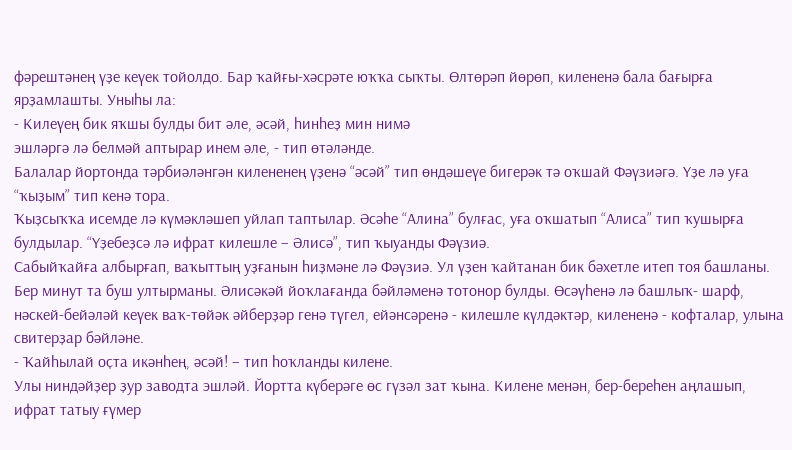фәрештәнең үҙе кеүек тойолдо. Бар ҡайғы-хәсрәте юҡҡа сыҡты. Өлтөрәп йөрөп, килененә бала бағырға ярҙамлашты. Уныһы ла:
- Килеүең бик яҡшы булды бит әле, әсәй, һинһеҙ мин нимә
эшләргә лә белмәй аптырар инем әле, - тип өтәләнде.
Балалар йортонда тәрбиәләнгән килененең үҙенә “әсәй” тип өндәшеүе бигерәк тә оҡшай Фәүзиәгә. Үҙе лә уға “ҡыҙым” тип кенә тора.
Ҡыҙсыҡҡа исемде лә күмәкләшеп уйлап таптылар. Әсәһе “Алина” булғас, уға оҡшатып “Алиса” тип ҡушырға булдылар. “Үҙебеҙсә лә ифрат килешле – Әлисә”, тип ҡыуанды Фәүзиә.
Сабыйҡайға албырғап, ваҡыттың уҙғанын һиҙмәне лә Фәүзиә. Ул үҙен ҡайтанан бик бәхетле итеп тоя башланы. Бер минут та буш ултырманы. Әлисәкәй йоҡлағанда бәйләменә тотонор булды. Өсәүһенә лә башлыҡ- шарф, нәскей-бейәләй кеүек ваҡ-төйәк әйберҙәр генә түгел, ейәнсәренә - килешле күлдәктәр, килененә - кофталар, улына свитерҙар бәйләне.
- Ҡайһылай оҫта икәнһең, әсәй! – тип һоҡланды килене.
Улы ниндәйҙер ҙур заводта эшләй. Йортта күберәге өс гүзәл зат ҡына. Килене менән, бер-береһен аңлашып, ифрат татыу ғүмер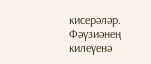кисерәләр. Фәүзиәнең килеүенә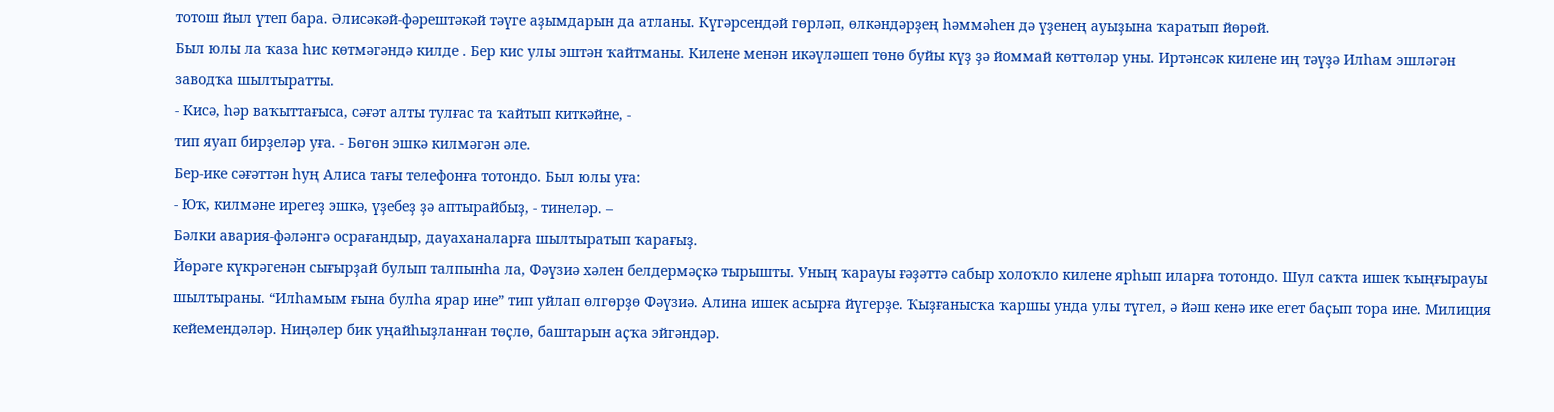тотош йыл үтеп бара. Әлисәкәй-фәрештәкәй тәүге аҙымдарын да атланы. Күгәрсендәй гөрләп, өлкәндәрҙең һәммәһен дә үҙенең ауыҙына ҡаратып йөрөй.
Был юлы ла ҡаза һис көтмәгәндә килде . Бер кис улы эштән ҡайтманы. Килене менән икәүләшеп төнө буйы күҙ ҙә йоммай көттөләр уны. Иртәнсәк килене иң тәүҙә Илһам эшләгән заводҡа шылтыратты.
- Кисә, һәр ваҡыттағыса, сәғәт алты тулғас та ҡайтып киткәйне, -
тип яуап бирҙеләр уға. - Бөгөн эшкә килмәгән әле.
Бер-ике сәғәттән һуң Алиса тағы телефонға тотондо. Был юлы уға:
- Юҡ, килмәне ирегеҙ эшкә, үҙебеҙ ҙә аптырайбыҙ, - тинеләр. –
Бәлки авария-фәләнгә осрағандыр, дауаханаларға шылтыратып ҡарағыҙ.
Йөрәге күкрәгенән сығырҙай булып талпынһа ла, Фәүзиә хәлен белдермәҫкә тырышты. Уның ҡарауы ғәҙәттә сабыр холоҡло килене ярһып иларға тотондо. Шул саҡта ишек ҡыңғырауы шылтыраны. “Илһамым ғына булһа ярар ине” тип уйлап өлгөрҙө Фәүзиә. Алина ишек асырға йүгерҙе. Ҡыҙғанысҡа ҡаршы унда улы түгел, ә йәш кенә ике егет баҫып тора ине. Милиция кейемендәләр. Ниңәлер бик уңайһыҙланған төҫлө, баштарын аҫҡа эйгәндәр.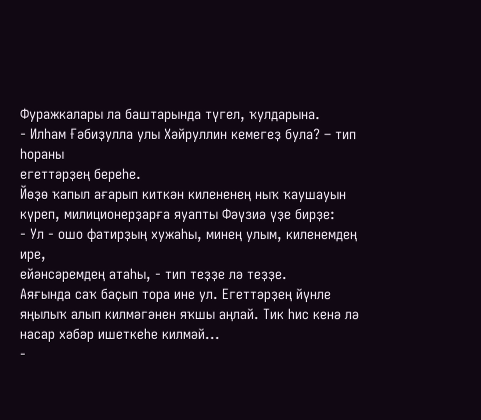Фуражкалары ла баштарында түгел, ҡулдарына.
- Илһам Ғәбиҙулла улы Хәйруллин кемегеҙ була? – тип һораны
егеттәрҙең береһе.
Йөҙө ҡапыл ағарып киткән килененең ныҡ ҡаушауын күреп, милиционерҙарға яуапты Фәүзиә үҙе бирҙе:
- Ул - ошо фатирҙың хужаһы, минең улым, киленемдең ире,
ейәнсәремдең атаһы, - тип теҙҙе лә теҙҙе.
Аяғында саҡ баҫып тора ине ул. Егеттәрҙең йүнле яңылыҡ алып килмәгәнен яҡшы аңлай. Тик һис кенә лә насар хәбәр ишеткеһе килмәй...
-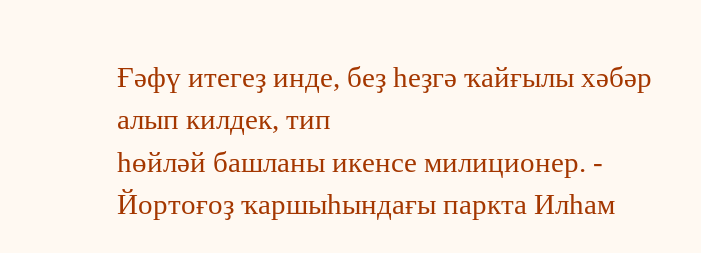Ғәфү итегеҙ инде, беҙ һеҙгә ҡайғылы хәбәр алып килдек, тип
һөйләй башланы икенсе милиционер. - Йортоғоҙ ҡаршыһындағы паркта Илһам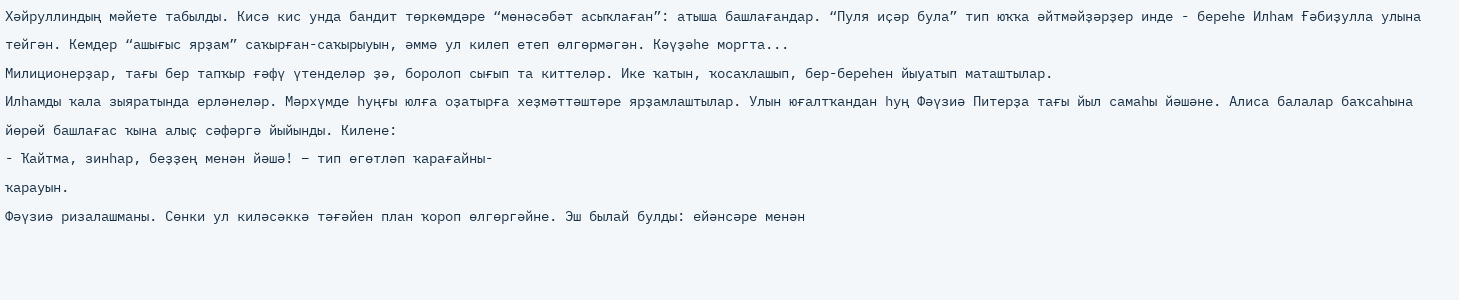Хәйруллиндың мәйете табылды. Кисә кис унда бандит төркөмдәре “мөнәсәбәт асыҡлаған”: атыша башлағандар. “Пуля иҫәр була” тип юҡҡа әйтмәйҙәрҙер инде - береһе Илһам Ғәбиҙулла улына тейгән. Кемдер “ашығыс ярҙам” саҡырған-саҡырыуын, әммә ул килеп етеп өлгөрмәгән. Кәүҙәһе моргта...
Милиционерҙар, тағы бер тапҡыр ғәфү үтенделәр ҙә, боролоп сығып та киттеләр. Ике ҡатын, ҡосаҡлашып, бер-береһен йыуатып маташтылар.
Илһамды ҡала зыяратында ерләнеләр. Мәрхүмде һуңғы юлға оҙатырға хеҙмәттәштәре ярҙамлаштылар. Улын юғалтҡандан һуң Фәүзиә Питерҙа тағы йыл самаһы йәшәне. Алиса балалар баҡсаһына йөрөй башлағас ҡына алыҫ сәфәргә йыйынды. Килене:
- Ҡайтма, зинһар, беҙҙең менән йәшә! – тип өгөтләп ҡарағайны-
ҡарауын.
Фәүзиә ризалашманы. Сөнки ул киләсәккә тәғәйен план ҡороп өлгөргәйне. Эш былай булды: ейәнсәре менән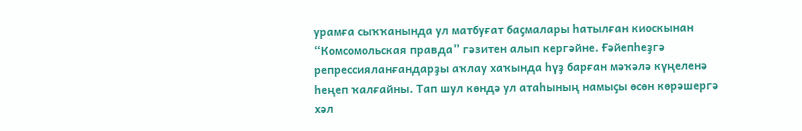урамға сыҡҡанында ул матбуғат баҫмалары һатылған киоскынан “Комсомольская правда” гәзитен алып кергәйне. Ғәйепһеҙгә репрессияланғандарҙы аҡлау хаҡында һүҙ барған мәҡәлә күңеленә һеңеп ҡалғайны. Тап шул көндә ул атаһының намыҫы өсөн көрәшергә хәл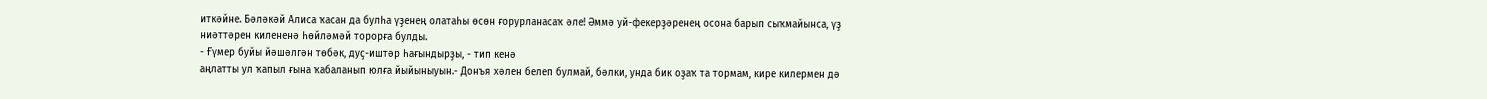иткәйне. Бәләкәй Алиса ҡасан да булһа үҙенең олатаһы өсөн ғорурланасаҡ әле! Әммә уй-фекерҙәренең осона барып сыҡмайынса, үҙ ниәттәрен килененә һөйләмәй торорға булды.
- Ғүмер буйы йәшәлгән төбәк, дуҫ-иштәр һағындырҙы, - тип кенә
аңлатты ул ҡапыл ғына ҡабаланып юлға йыйыныуын.- Донъя хәлен белеп булмай, бәлки, унда бик оҙаҡ та тормам, кире килермен дә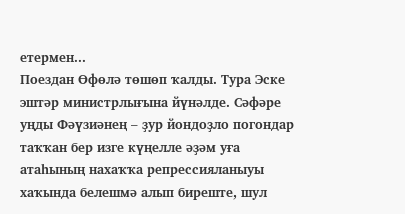етермен...
Поездан Өфөлә төшөп ҡалды. Тура Эске эштәр министрлығына йүнәлде. Сәфәре уңды Фәүзиәнең – ҙур йондоҙло погондар таҡҡан бер изге күңелле әҙәм уға атаһының нахаҡҡа репрессияланыуы хаҡында белешмә алып биреште, шул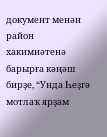документ менән район хакимиәтенә барырға кәңәш бирҙе, “Унда Һеҙгә мотлаҡ ярҙам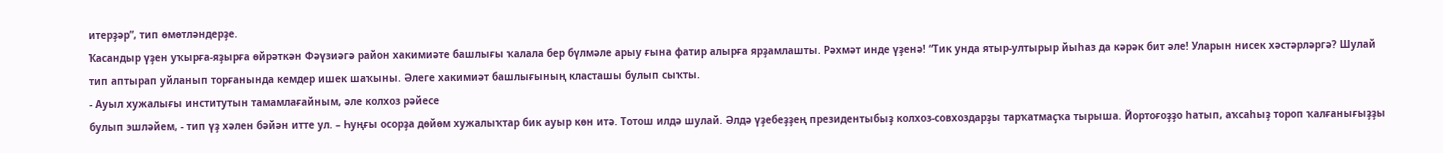итерҙәр”, тип өмөтләндерҙе.
Ҡасандыр үҙен уҡырға-яҙырға өйрәткән Фәүзиәгә район хакимиәте башлығы ҡалала бер бүлмәле арыу ғына фатир алырға ярҙамлашты. Рәхмәт инде үҙенә! “Тик унда ятыр-ултырыр йыһаз да кәрәк бит әле! Уларын нисек хәстәрләргә? Шулай тип аптырап уйланып торғанында кемдер ишек шаҡыны. Әлеге хакимиәт башлығының класташы булып сыҡты.
- Ауыл хужалығы институтын тамамлағайным, әле колхоз рәйесе
булып эшләйем, - тип үҙ хәлен бәйән итте ул. – Һуңғы осорҙа дөйөм хужалыҡтар бик ауыр көн итә. Тотош илдә шулай. Әлдә үҙебеҙҙең президентыбыҙ колхоз-совхоздарҙы тарҡатмаҫҡа тырыша. Йортоғоҙҙо һатып, аҡсаһыҙ тороп ҡалғанығыҙҙы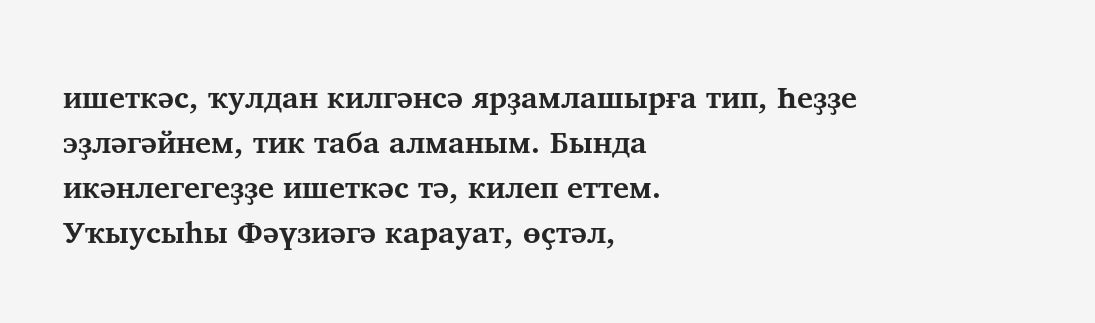ишеткәс, ҡулдан килгәнсә ярҙамлашырға тип, Һеҙҙе эҙләгәйнем, тик таба алманым. Бында икәнлегегеҙҙе ишеткәс тә, килеп еттем.
Уҡыусыһы Фәүзиәгә карауат, өҫтәл,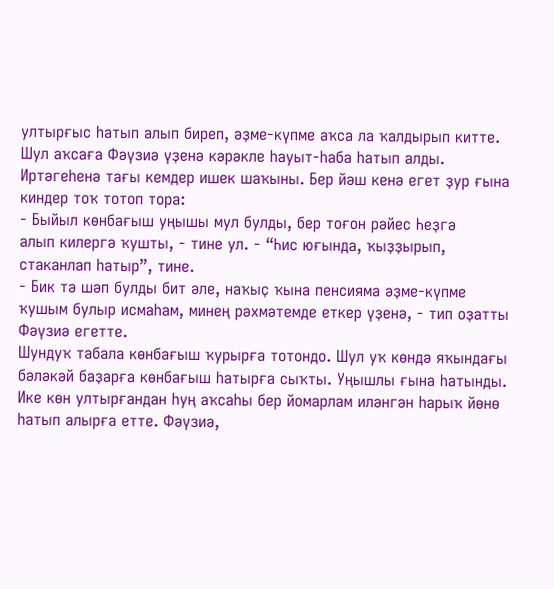ултырғыс һатып алып биреп, әҙме-күпме аҡса ла ҡалдырып китте. Шул аҡсаға Фәүзиә үҙенә кәрәкле һауыт-һаба һатып алды. Иртәгеһенә тағы кемдер ишек шаҡыны. Бер йәш кенә егет ҙур ғына киндер тоҡ тотоп тора:
- Быйыл көнбағыш уңышы мул булды, бер тоғон рәйес Һеҙгә
алып килергә ҡушты, - тине ул. - “Һис юғында, ҡыҙҙырып, стаканлап һатыр”, тине.
- Бик тә шәп булды бит әле, наҡыҫ ҡына пенсияма әҙме-күпме
ҡушым булыр исмаһам, минең рәхмәтемде еткер үҙенә, - тип оҙатты Фәүзиә егетте.
Шундуҡ табала көнбағыш ҡурырға тотондо. Шул уҡ көндә яҡындағы бәләкәй баҙарға көнбағыш һатырға сыҡты. Уңышлы ғына һатынды. Ике көн ултырғандан һуң аҡсаһы бер йомарлам иләнгән һарыҡ йөнө һатып алырға етте. Фәүзиә,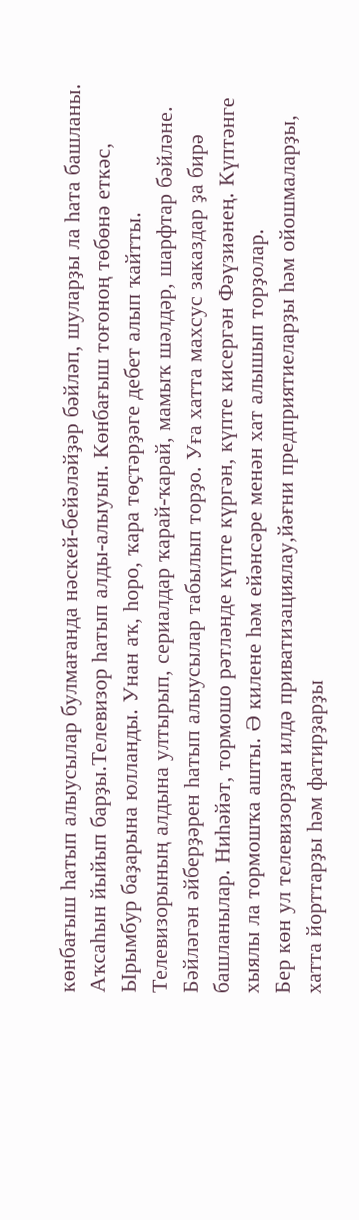көнбағыш һатып алыусылар булмағанда нәскей-бейәләйҙәр бәйләп, шуларҙы ла һата башланы. Аҡсаһын йыйып барҙы.Телевизор һатып алды-алыуын. Көнбағыш тоғоноң төбөнә еткәс, Ырымбур баҙарына юлланды. Унан аҡ, һоро, ҡара төҫтәрҙәге дебет алып ҡайтты. Телевизорының алдына ултырып, сериалдар ҡарай-ҡарай, мамыҡ шәлдәр, шарфтар бәйләне. Бәйләгән әйберҙәрен һатып алыусылар табылып торҙо. Уға хатта махсус заказдар ҙа бирә башланылар. Ниһәйәт, тормошо рәтләнде күпте күргән, күпте кисергән Фәүзиәнең. Күптәнге хыялы ла тормошҡа ашты. Ә килене һәм ейәнсәре менән хат алышып торҙолар.
Бер көн ул телевизорҙан илдә приватизациялау,йәғни предприятиеларҙы һәм ойошмаларҙы, хатта йорттарҙы һәм фатирҙарҙы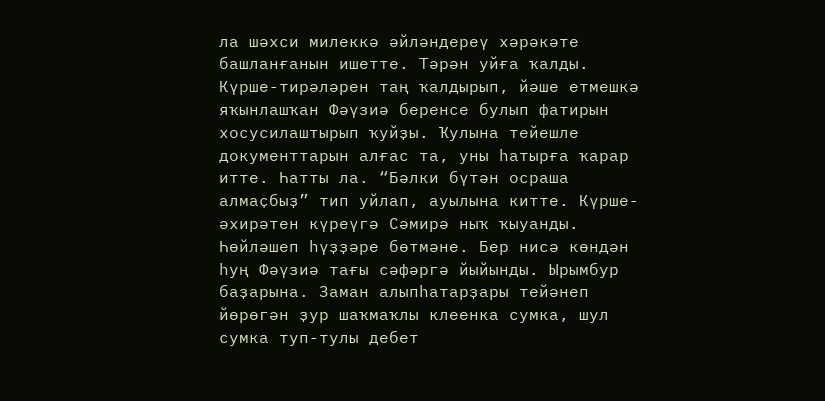ла шәхси милеккә әйләндереү хәрәкәте башланғанын ишетте. Тәрән уйға ҡалды. Күрше-тирәләрен таң ҡалдырып, йәше етмешкә яҡынлашҡан Фәүзиә беренсе булып фатирын хосусилаштырып ҡуйҙы. Ҡулына тейешле документтарын алғас та, уны һатырға ҡарар итте. Һатты ла. “Бәлки бүтән осраша алмаҫбыҙ” тип уйлап, ауылына китте. Күрше-әхирәтен күреүгә Сәмирә ныҡ ҡыуанды. Һөйләшеп һүҙҙәре бөтмәне. Бер нисә көндән һуң Фәүзиә тағы сәфәргә йыйынды. Ырымбур баҙарына. Заман алыпһатарҙары тейәнеп йөрөгән ҙур шаҡмаҡлы клеенка сумка, шул сумка туп-тулы дебет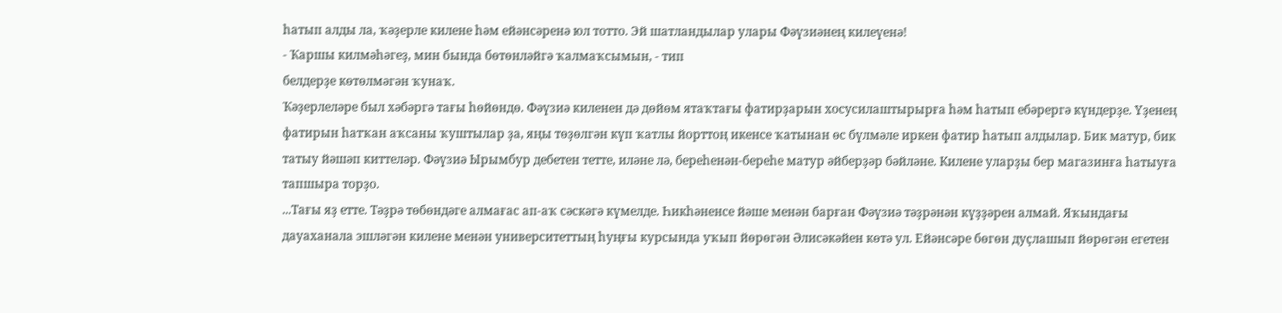һатып алды ла, ҡәҙерле килене һәм ейәнсәренә юл тотто. Эй шатландылар улары Фәүзиәнең килеүенә!
- Ҡаршы килмәһәгеҙ, мин бында бөтөнләйгә ҡалмаҡсымын, - тип
белдерҙе көтөлмәгән ҡунаҡ.
Ҡәҙерлеләре был хәбәргә тағы һөйөндө. Фәүзиә киленен дә дөйөм ятаҡтағы фатирҙарын хосусилаштырырға һәм һатып ебәрергә күндерҙе. Үҙенең фатирын һатҡан аҡсаны ҡуштылар ҙа, яңы төҙөлгән күп ҡатлы йорттоң икенсе ҡатынан өс бүлмәле иркен фатир һатып алдылар. Бик матур, бик татыу йәшәп киттеләр. Фәүзиә Ырымбур дебетен тетте, иләне лә, береһенән-береһе матур әйберҙәр бәйләне. Килене уларҙы бер магазинға һатыуға тапшыра торҙо.
...Тағы яҙ етте. Тәҙрә төбөндәге алмағас ап-аҡ сәскәгә күмелде. Һикһәненсе йәше менән барған Фәүзиә тәҙрәнән күҙҙәрен алмай. Яҡындағы дауаханала эшләгән килене менән университеттың һуңғы курсында уҡып йөрөгән Әлисәкәйен көтә ул. Ейәнсәре бөгөн дуҫлашып йөрөгән егетен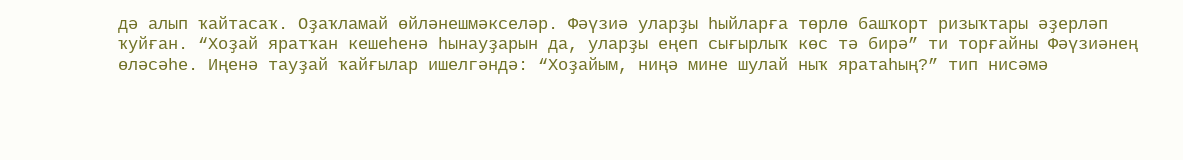дә алып ҡайтасаҡ. Оҙаҡламай өйләнешмәкселәр. Фәүзиә уларҙы һыйларға төрлө башҡорт ризыҡтары әҙерләп ҡуйған. “Хоҙай яратҡан кешеһенә һынауҙарын да, уларҙы еңеп сығырлыҡ көс тә бирә” ти торғайны Фәүзиәнең өләсәһе. Иңенә тауҙай ҡайғылар ишелгәндә: “Хоҙайым, ниңә мине шулай ныҡ яратаһың?” тип нисәмә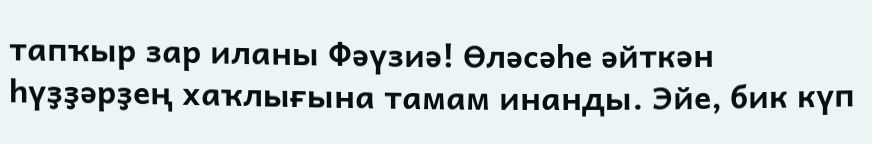тапҡыр зар иланы Фәүзиә! Өләсәһе әйткән һүҙҙәрҙең хаҡлығына тамам инанды. Эйе, бик күп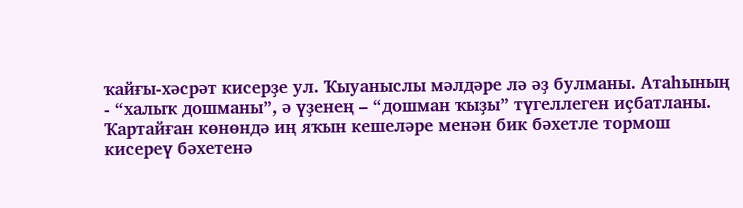ҡайғы-хәсрәт кисерҙе ул. Ҡыуаныслы мәлдәре лә әҙ булманы. Атаһының - “халыҡ дошманы”, ә үҙенең – “дошман ҡыҙы” түгеллеген иҫбатланы. Ҡартайған көнөндә иң яҡын кешеләре менән бик бәхетле тормош кисереү бәхетенә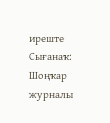иреште
Сығанаҡ: Шоңҡар журналы